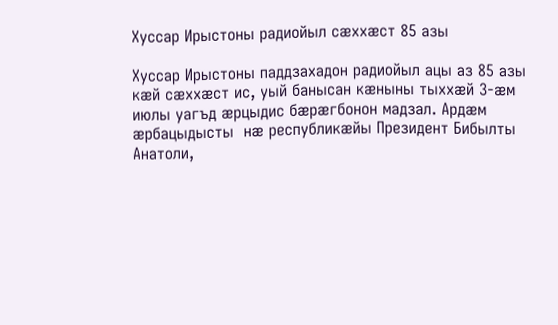Хуссар Ирыстоны радиойыл сæххæст 85 азы

Хуссар Ирыстоны паддзахадон радиойыл ацы аз 85 азы кæй сæххæст ис, уый банысан кæныны тыххæй 3-æм июлы уагъд æрцыдис бæрæгбонон мадзал. Ардæм æрбацыдысты  нæ республикæйы Президент Бибылты Анатоли,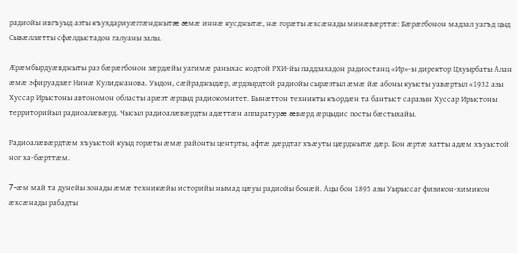радиойы ивгъуыд азты къухдариуæггæнджытæ æмæ иннæ кусджытæ, нæ горæты æхсæнады минæвæрттæ: Бæрæгбонон мадзал уагъд цыд Сывæллæтты сфæлдыстадон галуаны залы.

Æрæмбырдуæвджыты раз бæрæгбонон зæрдæйы уагимæ раныхас кодтой РХИ-йы паддзахадон радиостанц «Ир»-ы директор Цхуырбаты Алан æмæ эфируадзæг Нинæ Кулиджанова. Уыдон, сæйраджыдæр, æрдзырдтой радиойы сырæзтыл æмæ йæ абоны куысты уавæртыл «1932 азы Хуссар Ирыстоны автономон областы арæзт æрцыд радиокомитет. Бынæттон техникты къордæн та бантыст саразын Хуссар Ирыстоны территорийыл радиоалæвæрд. Чысыл радиоалæвæрдты адæттæн аппаратурæ æвæрд æрцыдис посты бæстыхайы.

Радиоалæвæрдтæм хъуыстой куыд горæты æмæ районты центрты, афтæ дæрдтаг хъæуты цæрджытæ дæр. Бон æртæ хатты адæм хъуыстой ног ха-бæрттæм.

7-æм май та дунейы зонады æмæ техникæйы историйы нымад цæуы радиойы бонæй. Ацы бон 1895 азы Уырыссаг физикон-химикон æхсæнады рабадты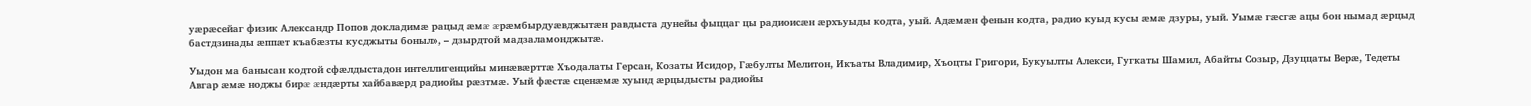уæрæсейаг физик Александр Попов докладимæ рацыд æмæ æрæмбырдуæвджытæн равдыста дунейы фыццаг цы радиоисæн æрхъуыды кодта, уый. Адæмæн фенын кодта, радио куыд кусы æмæ дзуры, уый. Уымæ гæсгæ ацы бон нымад æрцыд бастдзинады æппæт къабæзты кусджыты боныл», – дзырдтой мадзаламонджытæ.

Уыдон ма банысан кодтой сфæлдыстадон интеллигенцийы минæвæрттæ Хъодалаты Герсан, Козаты Исидор, Гæбулты Мелитон, Икъаты Владимир, Хъоцты Григори, Букуылты Алекси, Гугкаты Шамил, Абайты Созыр, Дзуццаты Верæ, Тедеты Авгар æмæ ноджы бирæ æндæрты хайбавæрд радиойы рæзтмæ. Уый фæстæ сценæмæ хуынд æрцыдысты радиойы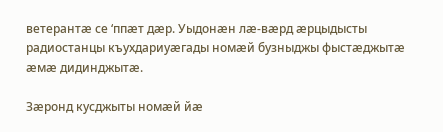ветерантæ се ‘ппæт дæр. Уыдонæн лæ-вæрд æрцыдысты радиостанцы къухдариуæгады номæй бузныджы фыстæджытæ æмæ дидинджытæ.

Зæронд кусджыты номæй йæ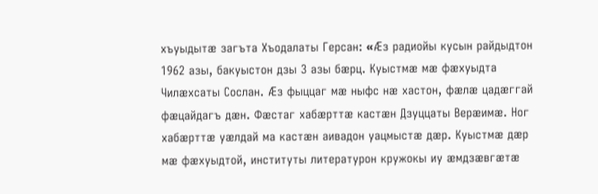хъуыдытæ загъта Хъодалаты Герсан: «Æз радиойы кусын райдыдтон 1962 азы, бакуыстон дзы 3 азы бæрц. Куыстмæ мæ фæхуыдта Чилæхсаты Сослан. Æз фыццаг мæ ныфс нæ хастон, фæлæ цадæггай фæцайдагъ дæн. Фæстаг хабæрттæ кастæн Дзуццаты Верæимæ. Ног хабæрттæ уæлдай ма кастæн аивадон уацмыстæ дæр. Куыстмæ дæр мæ фæхуыдтой, институты литературон кружокы иу æмдзæвгæтæ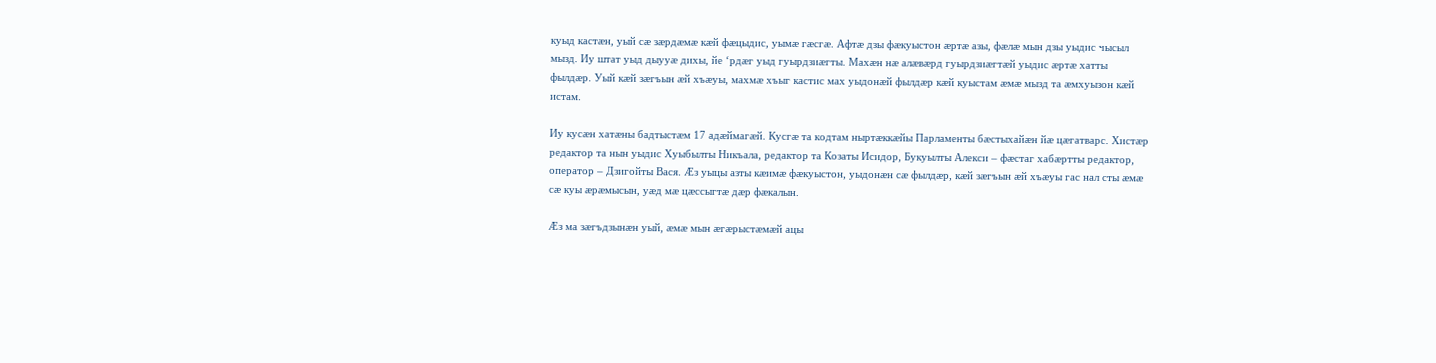куыд кастæн, уый сæ зæрдæмæ кæй фæцыдис, уымæ гæсгæ. Афтæ дзы фæкуыстон æртæ азы, фæлæ мын дзы уыдис чысыл мызд. Иу штат уыд дыууæ дихы, йе ‘рдæг уыд гуырдзиæгты. Махæн нæ алæвæрд гуырдзиæгтæй уыдис æртæ хатты фылдæр. Уый кæй зæгъын æй хъæуы, махмæ хъыг кастис мах уыдонæй фылдæр кæй куыстам æмæ мызд та æмхуызон кæй истам.

Иу кусæн хатæны бадтыстæм 17 адæймагæй. Кусгæ та кодтам ныртæккæйы Парламенты бæстыхайæн йæ цæгатварс. Хистæр редактор та нын уыдис Хуыбылты Никъала, редактор та Козаты Исидор, Букуылты Алекси – фæстаг хабæртты редактор, оператор – Дзигойты Вася. Æз уыцы азты кæимæ фæкуыстон, уыдонæн сæ фылдæр, кæй зæгъын æй хъæуы гас нал сты æмæ сæ куы æрæмысын, уæд мæ цæссыгтæ дæр фæкалын.

Æз ма зæгъдзынæн уый, æмæ мын æгæрыстæмæй ацы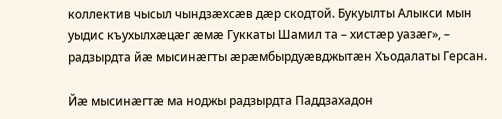коллектив чысыл чындзæхсæв дæр скодтой. Букуылты Алыкси мын уыдис къухылхæцæг æмæ Гуккаты Шамил та – хистæр уазæг», – радзырдта йæ мысинæгты æрæмбырдуæвджытæн Хъодалаты Герсан.

Йæ мысинæгтæ ма ноджы радзырдта Паддзахадон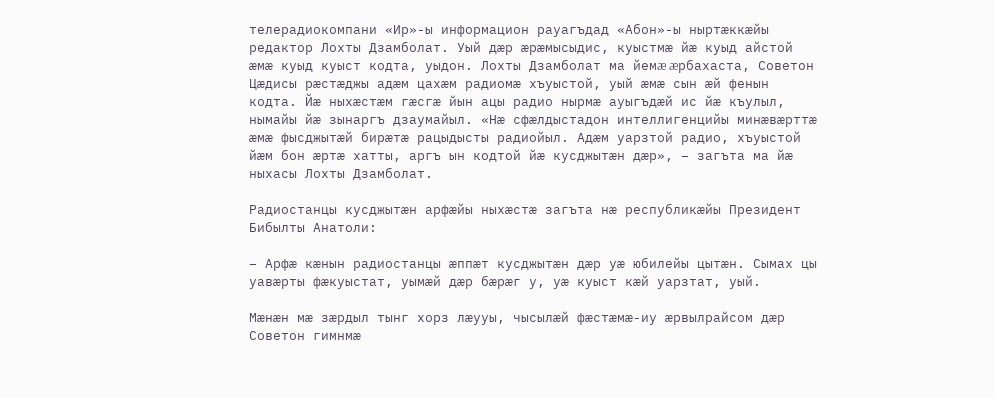телерадиокомпани «Ир»-ы информацион рауагъдад «Абон»-ы ныртæккæйы редактор Лохты Дзамболат. Уый дæр æрæмысыдис, куыстмæ йæ куыд айстой æмæ куыд куыст кодта, уыдон. Лохты Дзамболат ма йемæ æрбахаста, Советон Цæдисы рæстæджы адæм цахæм радиомæ хъуыстой, уый æмæ сын æй фенын кодта. Йæ ныхæстæм гæсгæ йын ацы радио нырмæ ауыгъдæй ис йæ къулыл, нымайы йæ зынаргъ дзаумайыл. «Нæ сфæлдыстадон интеллигенцийы минæвæрттæ æмæ фысджытæй бирæтæ рацыдысты радиойыл. Адæм уарзтой радио, хъуыстой йæм бон æртæ хатты, аргъ ын кодтой йæ кусджытæн дæр», – загъта ма йæ ныхасы Лохты Дзамболат.

Радиостанцы кусджытæн арфæйы ныхæстæ загъта нæ республикæйы Президент Бибылты Анатоли:

– Арфæ кæнын радиостанцы æппæт кусджытæн дæр уæ юбилейы цытæн. Сымах цы уавæрты фæкуыстат, уымæй дæр бæрæг у, уæ куыст кæй уарзтат, уый.

Мæнæн мæ зæрдыл тынг хорз лæууы, чысылæй фæстæмæ-иу æрвылрайсом дæр Советон гимнмæ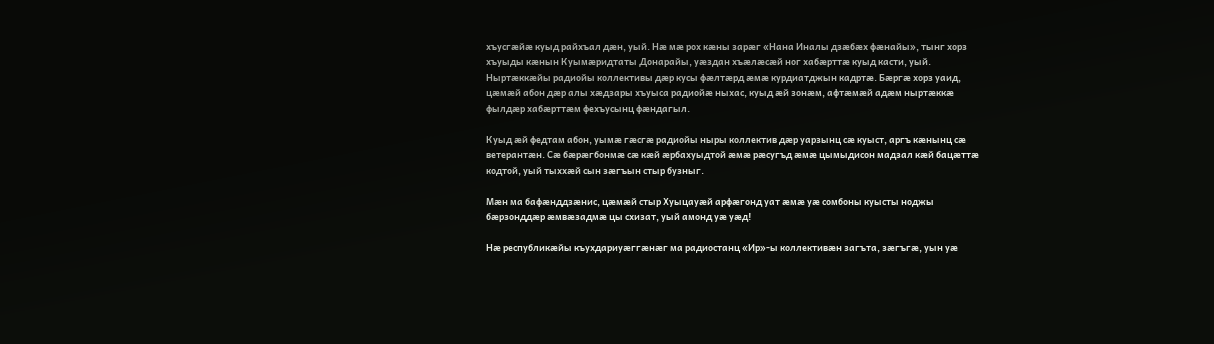хъусгæйæ куыд райхъал дæн, уый. Нæ мæ рох кæны зарæг «Нана Иналы дзæбæх фæнайы», тынг хорз хъуыды кæнын Куымæридтаты Донарайы, уæздан хъæлæсæй ног хабæрттæ куыд касти, уый. Ныртæккæйы радиойы коллективы дæр кусы фæлтæрд æмæ курдиатджын кадртæ. Бæргæ хорз уаид, цæмæй абон дæр алы хæдзары хъуыса радиойæ ныхас, куыд æй зонæм, афтæмæй адæм ныртæккæ фылдæр хабæрттæм фехъусынц фæндагыл.

Куыд æй федтам абон, уымæ гæсгæ радиойы ныры коллектив дæр уарзынц сæ куыст, аргъ кæнынц сæ ветерантæн. Сæ бæрæгбонмæ сæ кæй æрбахуыдтой æмæ рæсугъд æмæ цымыдисон мадзал кæй бацæттæ кодтой, уый тыххæй сын зæгъын стыр бузныг.

Мæн ма бафæнддзæнис, цæмæй стыр Хуыцауæй арфæгонд уат æмæ уæ сомбоны куысты ноджы бæрзонддæр æмвæзадмæ цы схизат, уый амонд уæ уæд!

Нæ республикæйы къухдариуæггæнæг ма радиостанц «Ир»-ы коллективæн загъта, зæгъгæ, уын уæ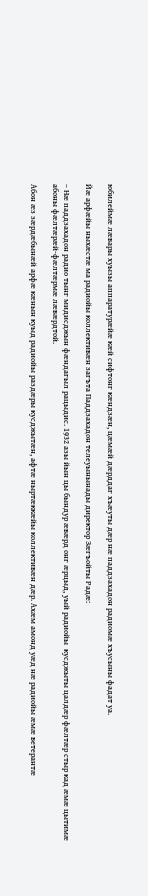юбилеймæ лæвары хуызы аппаратурæйæ кæй сифтонг кæндзæн, цæмæй дæрддаг хъæуты дæр нæ паддзахадон радиомæ хъусыны фадат уа.

Йæ арфæйы ныхæстæ ма радиойы коллективæн загъта Паддзахадон телеуынынады директор Зæгъойты Радæ:

– Нæ паддзахадон радио тынг мидисджын фæндагыл рацыдис. 1932 азы йын цы бындур æвæрд онг æрцыд, уый радиойы  кусджыты цалдæр фæлтæр стыр кад æмæ цытимæ абоны фæлтæрæй-фæлтæрмæ лæвæрдтой.

Абон æз зæрдæбынæй арфæ кæнын куыд радиойы раздæры кусджытæн, афтæ ныртæккæйы коллективæн дæр. Ахæм амонд уæд нæ радиойы æмæ ветерантæ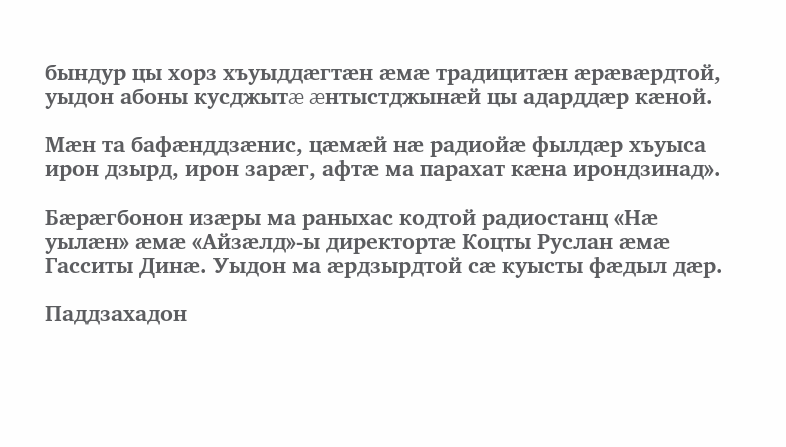бындур цы хорз хъуыддæгтæн æмæ традицитæн æрæвæрдтой, уыдон абоны кусджытæ æнтыстджынæй цы адарддæр кæной.

Мæн та бафæнддзæнис, цæмæй нæ радиойæ фылдæр хъуыса ирон дзырд, ирон зарæг, афтæ ма парахат кæна ирондзинад».

Бæрæгбонон изæры ма раныхас кодтой радиостанц «Нæ уылæн» æмæ «Айзæлд»-ы директортæ Коцты Руслан æмæ Гасситы Динæ. Уыдон ма æрдзырдтой сæ куысты фæдыл дæр.

Паддзахадон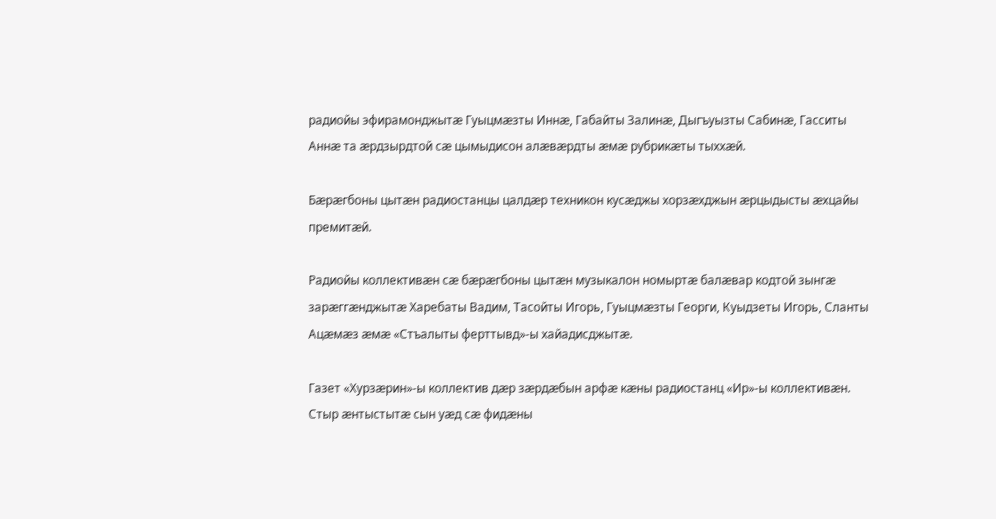радиойы эфирамонджытæ Гуыцмæзты Иннæ, Габайты Залинæ, Дыгъуызты Сабинæ, Гасситы Аннæ та æрдзырдтой сæ цымыдисон алæвæрдты æмæ рубрикæты тыххæй.

Бæрæгбоны цытæн радиостанцы цалдæр техникон кусæджы хорзæхджын æрцыдысты æхцайы премитæй.

Радиойы коллективæн сæ бæрæгбоны цытæн музыкалон номыртæ балæвар кодтой зынгæ зарæггæнджытæ Харебаты Вадим, Тасойты Игорь, Гуыцмæзты Георги, Куыдзеты Игорь, Сланты Ацæмæз æмæ «Стъалыты ферттывд»-ы хайадисджытæ.

Газет «Хурзæрин»-ы коллектив дæр зæрдæбын арфæ кæны радиостанц «Ир»-ы коллективæн. Стыр æнтыстытæ сын уæд сæ фидæны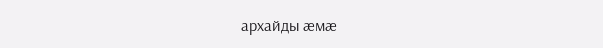архайды æмæ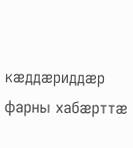кæддæриддæр фарны хабæрттæ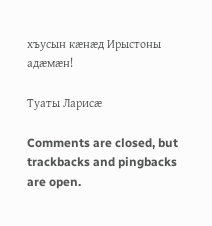хъусын кæнæд Ирыстоны адæмæн!

Туаты Ларисæ

Comments are closed, but trackbacks and pingbacks are open.